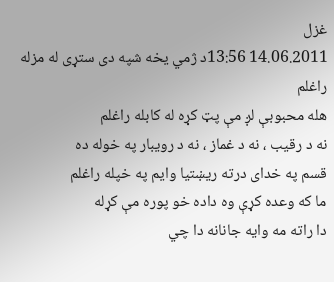غزل
14.06.2011 13:56د ژمي یخه شپه دی ستړی له مزله راغلم
هله محبوبې لږ مې پټ کړه له کابله راغلم
نه د رقیب ، نه د غماز ، نه د رویبار په خوله ده
قسم په خدای درته ریښتیا وایم په خپله راغلم
ما که وعده کړې وه داده خو پوره مې کړله
دا راته مه وایه جانانه دا چي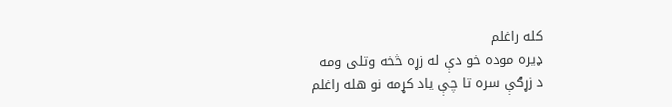کله راغلم
ډیره موده خو دې له زړه څخه وتلی ومه
د زړګې سره تا چې یاد کړمه نو هله راغلم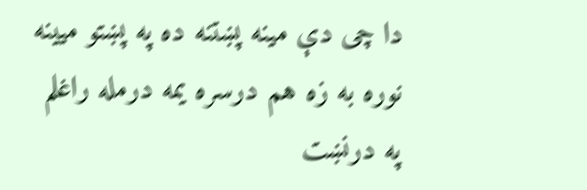دا چی دې مینه پښتنه ده په پښتو میینه
نوره به زه هم درسره یمه درمله راغلم
په درنښت